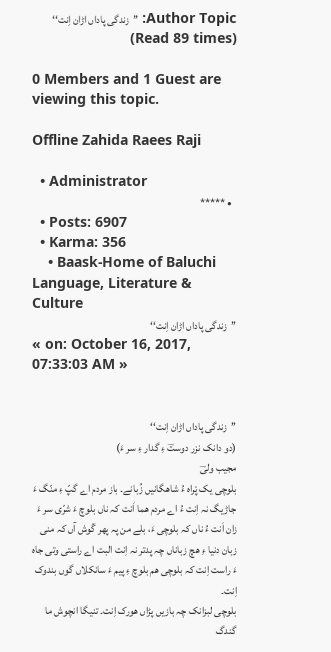Author Topic: ’’زندگی پاداں اڑان اِنت‘‘  (Read 89 times)

0 Members and 1 Guest are viewing this topic.

Offline Zahida Raees Raji

  • Administrator
  • *****
  • Posts: 6907
  • Karma: 356
    • Baask-Home of Baluchi Language, Literature & Culture
’’زندگی پاداں اڑان اِنت‘‘
« on: October 16, 2017, 07:33:03 AM »


’’زندگی پاداں اڑان اِنت‘‘
(دو دانک نزر دوستؔ ءِ گدار ءِ سر ءَ)
مجیب ولیؔ
بلوچی یک پْراہ ءُ شاھگانیں زُبانے۔ باز مردم اے گپّ ءِ منّگ ءَ جاڑیگ نہ اِنت ءُ اے مردم ھما اَنت کہ ناں بلوچ ءَ شرّی سر ءَ زان اَنت ءُ ناں کہ بلوچی ءَ، بلے من پہ پھر گْوش آں کہ منی زبان دنیا ءِ ھچ زباناں چہ پدتر نہ اِنت البت اے راستی وتی جاہ ءَ راست اِنت کہ بلوچی ھم بلوچ ءِ پیم ءَ سانکلاں گوں بندوک اِنت۔
بلوچی لبزانک چہ بازیں پڑاں ھورک اِنت۔ تنیگا انچوش ما گندگ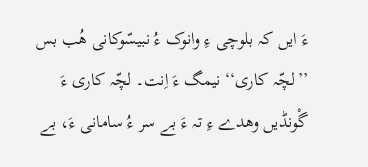ءَ ایں کہ بلوچی ءِ وانوک ءُ نبیسّوکانی ھُب بس ’’لچّہ کاری‘‘ نیمگ ءَ اِنت۔ لچّہ کاری ءَ گْونڈیں وھدے ءِ تہ ءَ بے سر ءُ سامانی ءَ، بے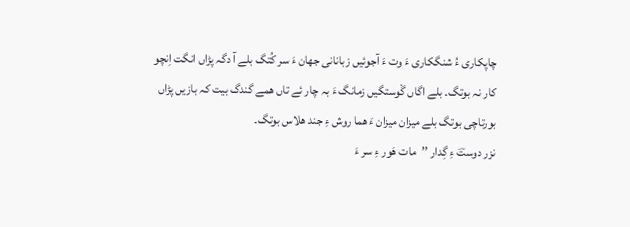چاپکاری ءُ شنگکاری ءَ وت ءَ آجوئیں زبانانی جھان ءَ سر کُتگ بلے آ دگہ پڑاں انگت اِنچو کار نہ بوتگ۔ بلے اگاں گْوستگیں زمانگ ءَ بہ چار ئے تاں ھمے گندگ بیت کہ بازیں پڑاں بورتاچی بوتگ بلے میزان میزان ءَ ھما روش ءِ جند ھلاس بوتگ۔
نزر دوستؔ ءِ گِدار ’’مات ھَور ءِ سر ءَ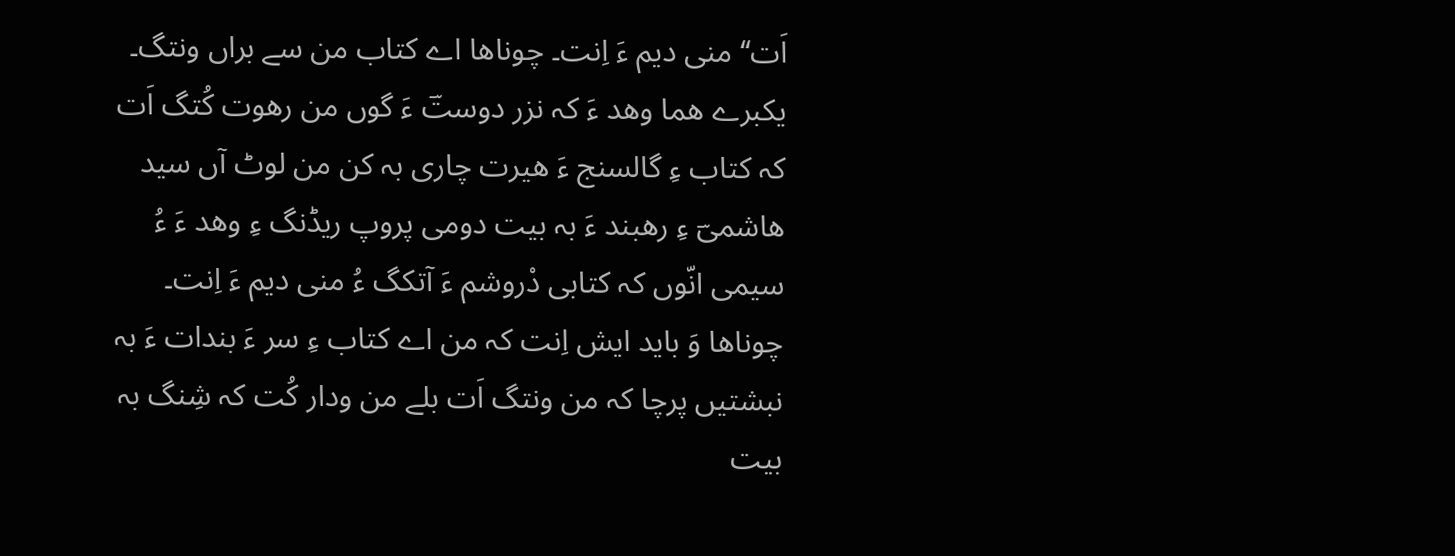اَت‘‘ منی دیم ءَ اِنت۔ چوناھا اے کتاب من سے براں ونتگ۔ یکبرے ھما وھد ءَ کہ نزر دوستؔ ءَ گوں من رھوت کُتگ اَت کہ کتاب ءِ گالسنج ءَ ھیرت چاری بہ کن من لوٹ آں سید ھاشمیؔ ءِ رھبند ءَ بہ بیت دومی پروپ ریڈنگ ءِ وھد ءَ ءُ سیمی انّوں کہ کتابی دْروشم ءَ آتکگ ءُ منی دیم ءَ اِنت۔ چوناھا وَ باید ایش اِنت کہ من اے کتاب ءِ سر ءَ بندات ءَ بہ نبشتیں پرچا کہ من ونتگ اَت بلے من ودار کُت کہ شِنگ بہ بیت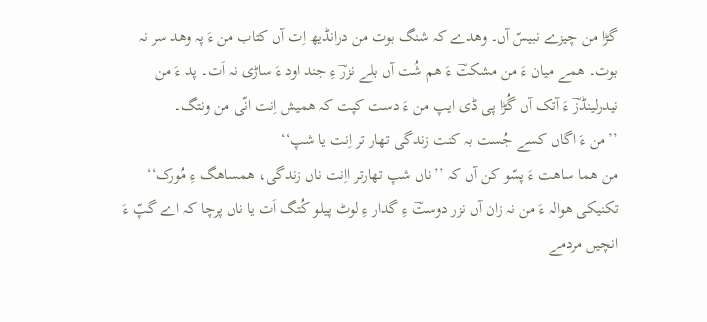گڑا من چیزے نبیسّ آں۔ وھدے کہ شنگ بوت من درانڈیھ اِت آں کتاب من ءَ پہ وھد سر نہ بوت۔ ھمے میان ءَ من مشکتؔ ءَ ھم شُت آں بلے نزرؔ ءِ جند اود ءَ ساڑی نہ اَت۔ پد ءَ من نیدرلینڈزؔ ءَ آتک آں گُڑا پی ڈی ایپ من ءَ دست کپت کہ ھمیش اِنت انّی من ونتگ۔
’’من ءَ اگاں کسے جُست بہ کنت زندگی تھار تر اِنت یا شپ‘‘
من ھما ساھت ءَ پسّو کن آں کہ ’’ناں شپ تھارتر ااِنت ناں زندگی، ھمساھگ ءِ مُورک‘‘
تکنیکی ھوالہ ءَ من نہ زان آں نزر دوستؔ ءِ گدار ءِ لوٹ پیلو کُتگ اَت یا ناں پرچا کہ اے گپّ ءَ انچیں مردمے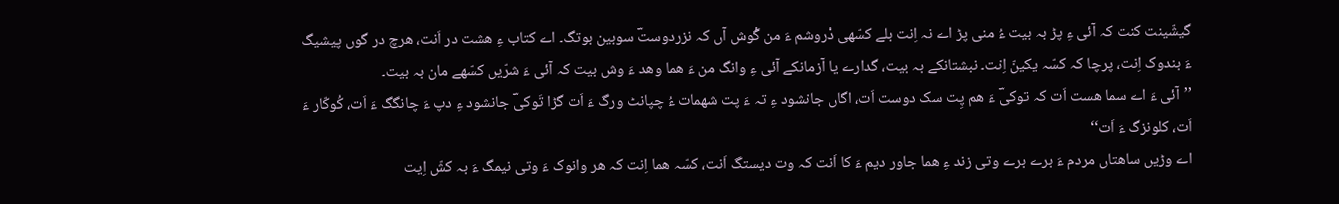گیشّینت کنت کہ آئی ءِ پڑ بہ بیت ءُ منی پڑ اے نہ اِنت بلے کسّھی دْروشم ءَ من گْوش آں کہ نزردوستؔ سوبین بوتگ۔ اے کتاب ءِ ھشت در اَنت، ھرچ در گوں پیشیگ ءَ بندوک اِنت، پرچا کہ کسّہ یکینّ اِنت۔ نبشتانکے بہ بیت، گدارے یا آزمانکے آئی ءِ وانگ من ءَ ھما وھد ءَ وش بیت کہ آئی ءَ شرّیں کسّھے مان بہ بیت۔
’’آئی ءَ اے سما ھست اَت کہ توکیؔ ءَ ھم پِت سک دوست اَت، اگاں جانشود ءِ تہ ءَ پت شھمات ءُ چپانٹ ورگ ءَ اَت گڑا تَوکیؔ جانشود ءِ دپ ءَ چانگگ ءَ اَت، کُوکّار ءَ اَت، کلونزگ ءَ اَت‘‘
اے وڑیں ساھتاں مردم ءَ برے برے وتی زند ءِ ھما جاور دیم ءَ کا اَنت کہ وت دیستگ اَنت، کسّہ ھما اِنت کہ ھر وانوک ءَ وتی نیمگ ءَ بہ کشّ اِیت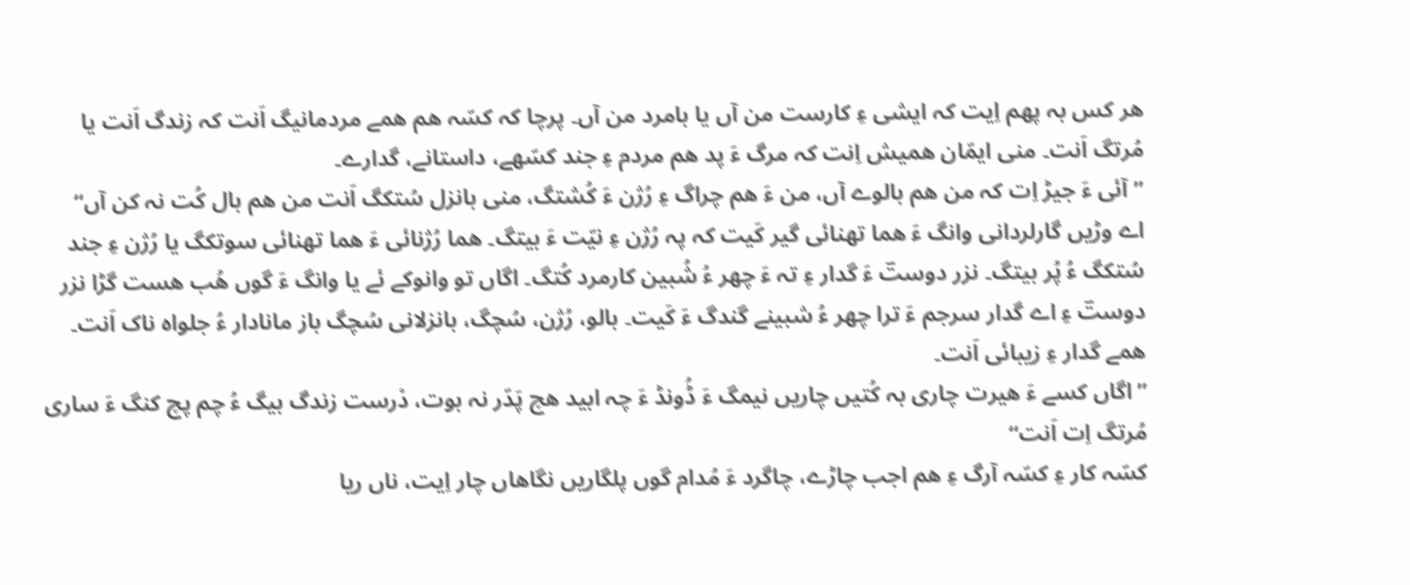ھر کس بہ پھم اِیت کہ ایشی ءِ کارست من آں یا بامرد من آں۔ پرچا کہ کسّہ ھم ھمے مردمانیگ اَنت کہ زندگ اَنت یا مُرتگ اَنت۔ منی ایمّان ھمیش اِنت کہ مرگ ءَ پد ھم مردم ءِ جند کسّھے، داستانے، گدارے۔
’’آئی ءَ جیڑ اِت کہ من ھم بالوے آں، من ءَ ھم چراگ ءِ رُژن ءَ کُشتگ، منی بانزل سُتکگ اَنت من ھم بال کُت نہ کن آں‘‘
اے وڑیں گارلردانی وانگ ءَ ھما تھنائی گیر کَیت کہ پہ رُژن ءِ نیّت ءَ بیتگ۔ ھما رُژنائی ءَ ھما تھنائی سوتکگ یا رُژن ءِ جند سُتکگ ءُ پُر بیتگ۔ نزر دوستؔ ءَ گدار ءِ تہ ءَ چھر ءُ شُبین کارمرد کُتگ۔ اگاں تو وانوکے ئے یا وانگ ءَ گوں ھُب ھست گڑا نزر دوستؔ ءِ اے گدار سرجم ءَ ترا چھر ءُ شبینے گندگ ءَ کَیت۔ بالو، رُژن، سُچگ، بانزلانی سُچگ باز مانادار ءُ جلواہ ناک اَنت۔ ھمے گدار ءِ زیبائی اَنت۔
’’اگاں کسے ءَ ھیرت چاری بہ کُتیں چاریں نیمگ ءَ ڈُونڈ ءَ چہ ابید ھچ پَدّر نہ بوت، دْرست زندگ بیگ ءُ چم پچ کنگ ءَ ساری مُرتگ اِت اَنت‘‘
کسّہ کار ءِ کسّہ آرگ ءِ ھم اجب چاڑے، چاگرد ءَ مُدام گوں پلگاریں نگاھاں چار اِیت، ناں ریا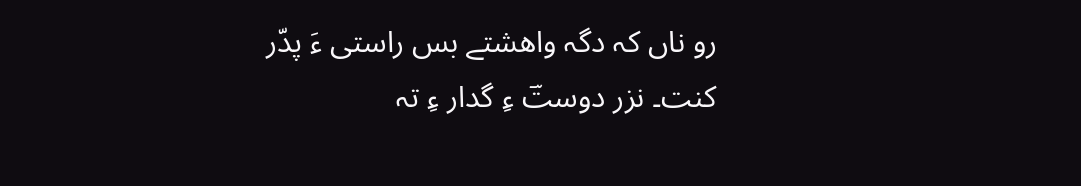رو ناں کہ دگہ واھشتے بس راستی ءَ پدّر کنت۔ نزر دوستؔ ءِ گدار ءِ تہ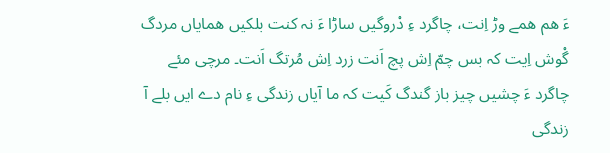ءَ ھم ھمے وڑ اِنت، چاگرد ءِ دْروگیں ساڑا ءَ نہ کنت بلکیں ھمایاں مردگ گْوش اِیت کہ بس چمّ اِش پچ اَنت زرد اِش مُرتگ اَنت۔ مرچی مئے چاگرد ءَ چشیں چیز باز گندگ کَیت کہ ما آیاں زندگی ءِ نام دے ایں بلے آ زندگی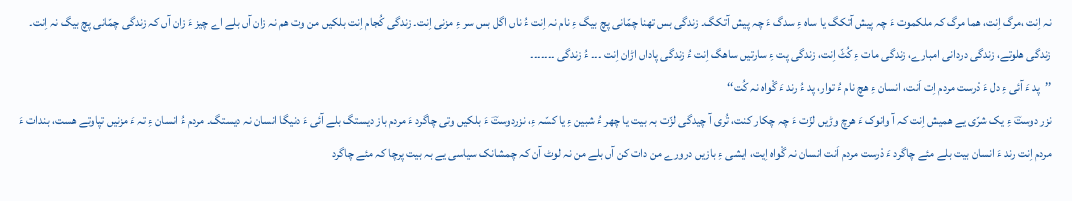نہ اِنت ،مرگ اِنت، ھما مرگ کہ ملکموت ءَ چہ پیش آتکگ یا ساہ ءِ سدگ ءَ چہ پیش آتکگ۔ زندگی بس تھنا چمّانی پچ بیگ ءِ نام نہ اِنت ءُ ناں اگل بس سر ءِ مزنی اِنت۔ زندگی کُجام اِنت بلکیں من وت ھم نہ زان آں بلے اے چیز ءَ زان آں کہ زندگی چمّانی پچ بیگ نہ اِنت۔ زندگی ھلوتے، زندگی دردانی امبارے، زندگی مات ءِ کُٹّ اِنت، زندگی پت ءِ سارتیں ساھگ اِنت ءُ زندگی پاداں اڑان اِنت ۔۔۔ ءُ زندگی ۔۔۔۔۔۔۔
’’پد ءَ آئی ءِ دل ءَ دْرست مردم اِت اَنت، انسان ءِ ھچ نام ءُ توار، پد ءُ رند ءَ گْواہ نہ کُت‘‘
نزر دوستؔ ءِ یک شرّی یے ھمیش اِنت کہ آ وانوک ءَ ھرچ وڑیں لزّت ءَ چہ چکار کنت، تُری آ چیدگی لزّت بہ بیت یا چھر ءُ شبین ءِ یا کسّہ ءِ، نزردوستؔ ءَ بلکیں وتی چاگرد ءَ مردم باز دیستگ بلے آئی ءَ دنیگا انسان نہ دیستگ۔ مردم ءُ انسان ءِ تہ ءَ مزنیں تپاوتے ھست، بندات ءَ مردم اِنت رند ءَ انسان بیت بلے مئے چاگرد ءَ دْرست مردم اَنت انسان نہ گْواہ اِیت، ایشی ءِ بازیں درورے من دات کن آں بلے من نہ لوٹ آن کہ چمشانک سیاسی یے بہ بیت پرچا کہ مئے چاگرد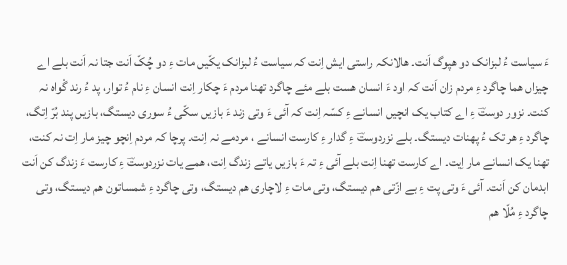ءَ سیاست ءُ لبزانک دو ھپوگ اَنت۔ ھالانکہ راستی ایش اِنت کہ سیاست ءُ لبزانک یکّیں مات ءِ دو چُکّ اَنت جتا نہ اَنت بلے اے چیزاں ھما چاگرد ءِ مردم زان اَنت کہ اود ءَ انسان ھست بلے مئے چاگرد تھنا مردم ءَ چکار اِنت انسان ءِ نام ءُ توار، پد ءُ رند گْواہ نہ کنت۔ نزور دوستؔ ءِ اے کتاب یک انچیں انسانے ءِ کسّہ اِنت کہ آئی ءَ وتی زند ءَ بازیں سکّی ءُ سوری دیستگ، بازیں پند بُرّ اِتگ، چاگرد ءِ ھر تک ءُ پھنات دیستگ۔ بلے نزردوستؔ ءِ گدار ءِ کارست انسانے ، مردمے نہ اِنت۔ پرچا کہ مردم اِنچو چیز مار اِت نہ کنت، تھنا یک انسانے مار اِیت۔ اے کارست تھنا اِنت بلے آئی ءِ تہ ءَ بازیں یاتے زندگ اِنت، ھمے یات نزردوستؔ ءِ کارست ءَ زندگ کن اَنت ابدمان کن اَنت۔ آئی ءَ وتی پت ءِ بے ازّتی ھم دیستگ، وتی مات ءِ لاچاری ھم دیستگ، وتی چاگرد ءِ شمساتون ھم دیستگ، وتی چاگرد ءِ مُلّا ھم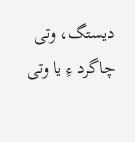دیستگ، وتی چاگرد ءِ یا وتی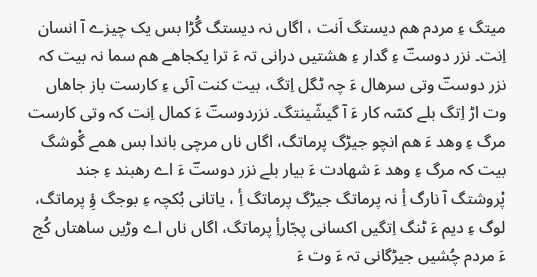میتگ ءِ مردم ھم دیستگ اَنت ، اگاں نہ دیستگ گُڑا بس یک چیزے آ انسان اِنت۔ نزر دوستؔ ءِ گدار ءِ ھشتیں درانی تہ ءَ ترا یکجاھے ھم سما نہ بیت کہ نزر دوستؔ وتی سرھال ءَ چہ ٹگل اِتگ، بیت کنت آئی ءِ کارست باز جاھاں وت اڑ اِتگ بلے کسّہ کار ءَ آ گیشّینتگ۔ نزردوستؔ ءَ کمال اِنت کہ وتی کارست مرگ ءِ وھد ءَ ھم انچو جیڑگ پرماتگ، اگاں ناں مرچی باندا بس ھمے گْوشگ بیت کہ مرگ ءِ وھد ءَ شھادت ءَ بیار بلے نزر دوستؔ ءَ اے رھبند ءِ جند پْروشتگ آ نارگ أِ نہ پرماتگ جیڑگ پرماتگ أِ ، یاتانی بُکچہ ءِ بوجگ ؤِ پرماتگ، لوگ ءِ دیم ءَ ٹنگ اِتگیں اکسانی پجّارأِ پرماتگ، اگاں ناں اے وڑیں ساھتاں کُج ءَ مردم چُشیں جیڑگانی تہ ءَ وت ءَ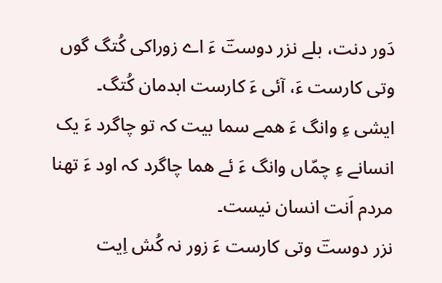دَور دنت، بلے نزر دوستؔ ءَ اے زوراکی کُتگ گوں وتی کارست ءَ، آئی ءَ کارست ابدمان کُتگ۔
ایشی ءِ وانگ ءَ ھمے سما بیت کہ تو چاگرد ءَ یک انسانے ءِ چمّاں وانگ ءَ ئے ھما چاگرد کہ اود ءَ تھنا مردم اَنت انسان نیست۔
نزر دوستؔ وتی کارست ءَ زور نہ کُش اِیت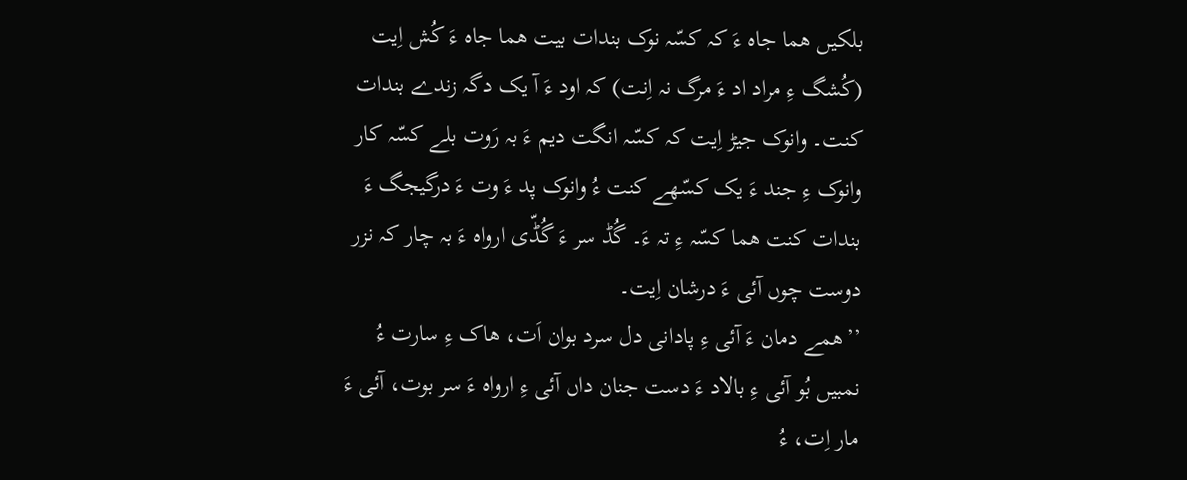بلکیں ھما جاہ ءَ کہ کسّہ نوک بندات بیت ھما جاہ ءَ کُش اِیت (کُشگ ءِ مراد اد ءَ مرگ نہ اِنت) کہ اود ءَ آ یک دگہ زندے بندات کنت۔ وانوک جیڑ اِیت کہ کسّہ انگت دیم ءَ بہ رَوت بلے کسّہ کار وانوک ءِ جند ءَ یک کسّھے کنت ءُ وانوک پد ءَ وت ءَ درگیجگ ءَ بندات کنت ھما کسّہ ءِ تہ ءَ۔ گُڈ سر ءَ گُڈّی ارواہ ءَ بہ چار کہ نزر دوست چوں آئی ءَ درشان اِیت۔
’’ھمے دمان ءَ آئی ءِ پادانی دل سرد بوان اَت، ھاک ءِ سارت ءُ نمبیں بُو آئی ءِ بالاد ءَ دست جنان داں آئی ءِ ارواہ ءَ سر بوت، آئی ءَ مار اِت، ءُ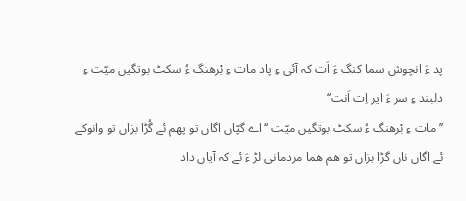پد ءَ انچوش سما کنگ ءَ اَت کہ آئی ءِ پاد مات ءِ بْرھنگ ءُ سکٹ بوتگیں میّت ءِ دلبند ءِ سر ءَ ایر اِت اَنت‘‘
’’مات ءِ بْرھنگ ءُ سکٹ بوتگیں میّت ‘‘اے گپّاں اگاں تو پھم ئے گُڑا بزاں تو وانوکے ئے اگاں ناں گڑا بزاں تو ھم ھما مردمانی لڑ ءَ ئے کہ آیاں داد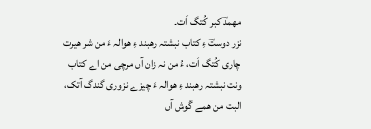مھمدؔ کبر کُتگ اَت۔
نزر دوستؔ ءِ کتاب نبشتہ رھبند ءِ ھوالہ ءَ من شر ھیرت چاری کُتگ اَت، ءُ من نہ زان آں مرچی من اے کتاب ونت نبشتہ رھبند ءِ ھوالہ ءَ چیزے نزوری گندگ آتک، البت من ھمے گْوش آں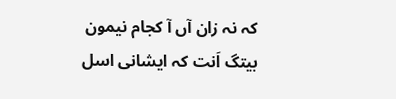کہ نہ زان آں آ کجام نیمون بیتگ اَنت کہ ایشانی اسل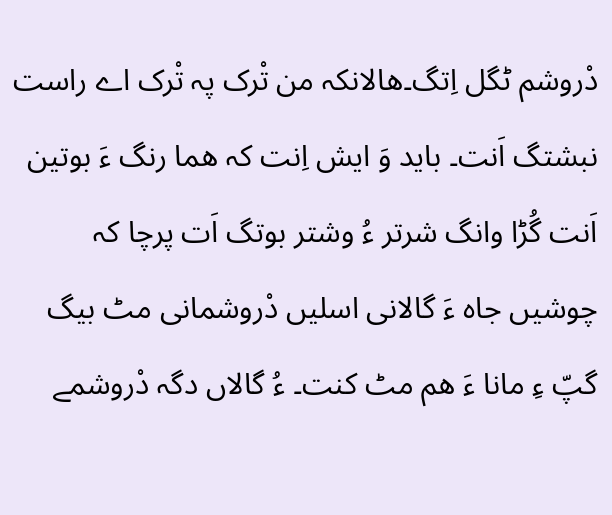دْروشم ٹگل اِتگ۔ھالانکہ من تْرک پہ تْرک اے راست نبشتگ اَنت۔ باید وَ ایش اِنت کہ ھما رنگ ءَ بوتین اَنت گُڑا وانگ شرتر ءُ وشتر بوتگ اَت پرچا کہ چوشیں جاہ ءَ گالانی اسلیں دْروشمانی مٹ بیگ گپّ ءِ مانا ءَ ھم مٹ کنت۔ ءُ گالاں دگہ دْروشمے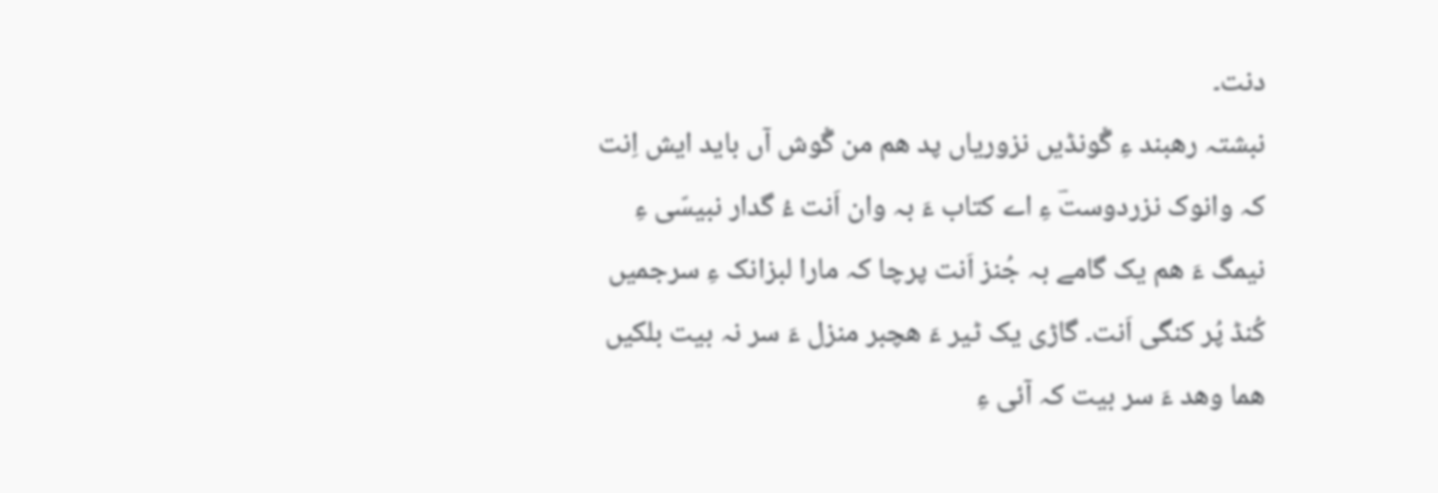دنت۔
نبشتہ رھبند ءِ گْونڈیں نزوریاں پد ھم من گْوش آں باید ایش اِنت کہ وانوک نزردوستؔ ءِ اے کتاب ءَ بہ وان اَنت ءُ گدار نبیسّی ءِ نیمگ ءَ ھم یک گامے بہ جُنز اَنت پرچا کہ مارا لبزانک ءِ سرجمیں کُنڈ پُر کنگی اَنت۔ گاڑی یک ٹیر ءَ ھچبر منزل ءَ سر نہ بیت بلکیں ھما وھد ءَ سر بیت کہ آئی ءِ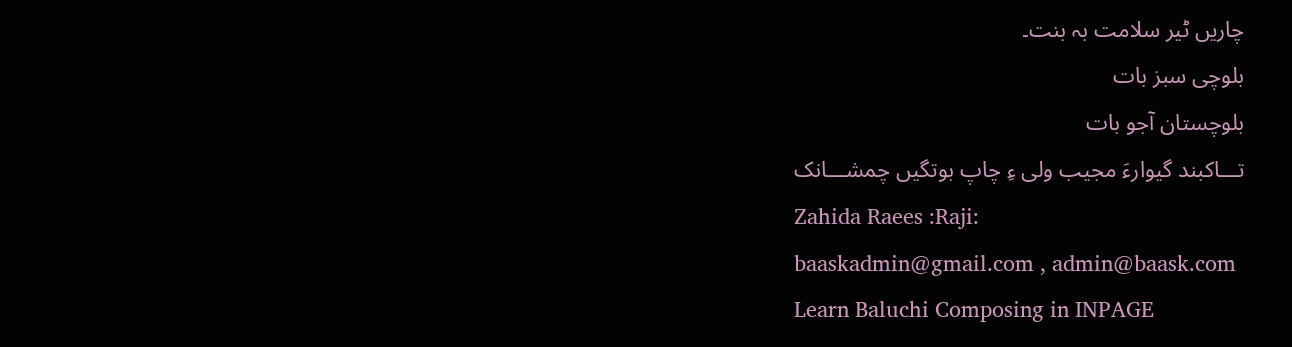چاریں ٹیر سلامت بہ بنت۔
بلوچی سبز بات
بلوچستان آجو بات
تـــاکبند گیوارءَ مجیب ولی ءِ چاپ بوتگیں چمشـــانک
Zahida Raees :Raji:
baaskadmin@gmail.com , admin@baask.com
Learn Baluchi Composing in INPAGE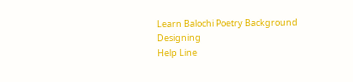Learn Balochi Poetry Background Designing
Help Line